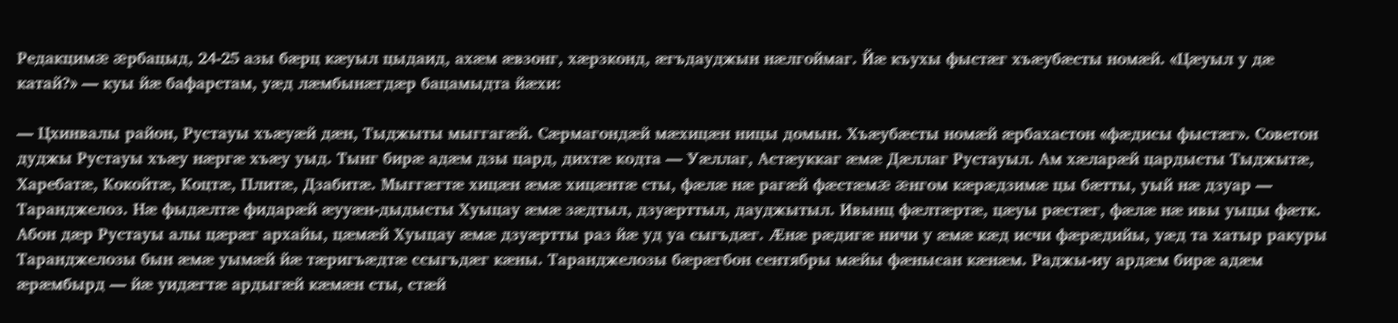Редакцимæ æрбацыд, 24-25 азы бæрц кæуыл цыдаид, ахæм æвзонг, хæрзконд, æгъдауджын нæлгоймаг. Йæ къухы фыстæг хъæубæсты номæй. «Цæуыл у дæ катай?» — куы йæ бафарстам, уæд лæмбынæгдæр бацамыдта йæхи:

— Цхинвалы район, Рустауы хъæуæй дæн, Тыджыты мыггагæй. Сæрмагондæй мæхицæн ницы домын. Хъæубæсты номæй æрбахастон «фæдисы фыстæг». Советон дуджы Рустауы хъæу нæргæ хъæу уыд. Тынг бирæ адæм дзы цард, дихтæ кодта — Уæллаг, Астæуккаг æмæ Дæллаг Рустауыл. Ам хæларæй цардысты Тыджытæ, Харебатæ, Кокойтæ, Коцтæ, Плитæ, Дзабитæ. Мыггæгтæ хицæн æмæ хицæнтæ сты, фæлæ нæ рагæй фæстæмæ æнгом кæрæдзимæ цы бæтты, уый нæ дзуар — Таранджелоз. Нæ фыдæлтæ фидарæй æууæн-дыдысты Хуыцау æмæ зæдтыл, дзуæрттыл, дауджытыл. Ивынц фæлтæртæ, цæуы рæстæг, фæлæ нæ ивы уыцы фæтк. Абон дæр Рустауы алы цæрæг архайы, цæмæй Хуыцау æмæ дзуæртты раз йæ уд уа сыгъдæг. Æнæ рæдигæ ничи у æмæ кæд исчи фæрæдийы, уæд та хатыр ракуры Таранджелозы бын æмæ уымæй йæ тæригъæдтæ ссыгъдæг кæны. Таранджелозы бæрæгбон сентябры мæйы фæнысан кæнæм. Раджы-иу ардæм бирæ адæм æрæмбырд — йæ уидæгтæ ардыгæй кæмæн сты, стæй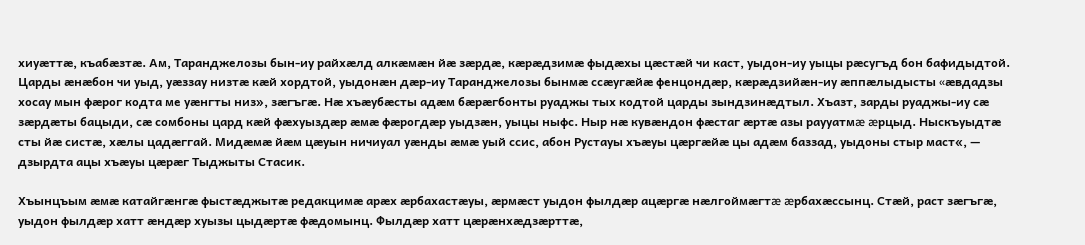хиуæттæ, къабæзтæ. Ам, Таранджелозы бын-иу райхæлд алкæмæн йæ зæрдæ, кæрæдзимæ фыдæхы цæстæй чи каст, уыдон-иу уыцы рæсугъд бон бафидыдтой. Царды æнæбон чи уыд, уæззау низтæ кæй хордтой, уыдонæн дæр-иу Таранджелозы бынмæ ссæугæйæ фенцондæр, кæрæдзийæн-иу æппæлыдысты «æвдадзы хосау мын фæрог кодта ме уæнгты низ», зæгъгæ. Нæ хъæубæсты адæм бæрæгбонты руаджы тых кодтой царды зындзинæдтыл. Хъазт, зарды руаджы-иу сæ зæрдæты бацыди, сæ сомбоны цард кæй фæхуыздæр æмæ фæрогдæр уыдзæн, уыцы ныфс. Ныр нæ кувæндон фæстаг æртæ азы раууатмæ æрцыд. Ныскъуыдтæ сты йæ систæ, хæлы цадæггай. Мидæмæ йæм цæуын ничиуал уæнды æмæ уый ссис, абон Рустауы хъæуы цæргæйæ цы адæм баззад, уыдоны стыр маст«, — дзырдта ацы хъæуы цæрæг Тыджыты Стасик.

Хъынцъым æмæ катайгæнгæ фыстæджытæ редакцимæ арæх æрбахастæуы, æрмæст уыдон фылдæр ацæргæ нæлгоймæгтæ æрбахæссынц. Стæй, раст зæгъгæ, уыдон фылдæр хатт æндæр хуызы цыдæртæ фæдомынц. Фылдæр хатт цæрæнхæдзæрттæ,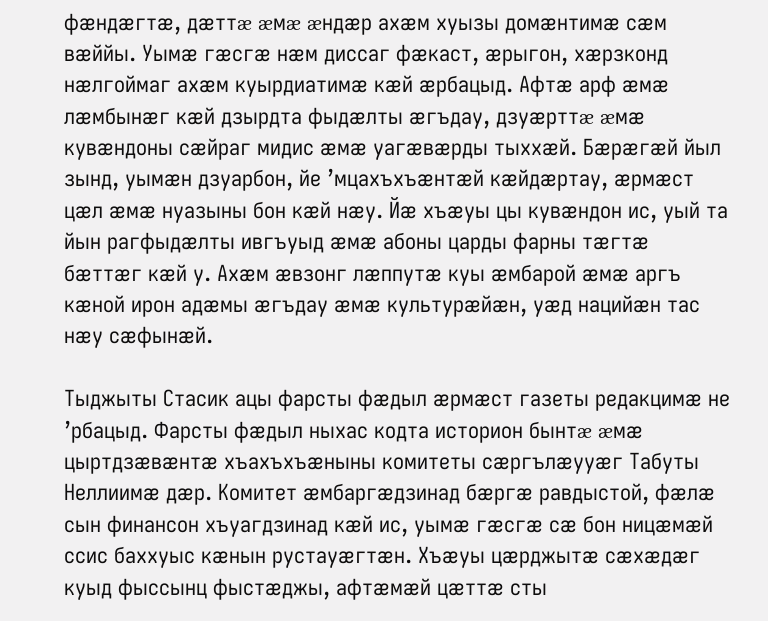фæндæгтæ, дæттæ æмæ æндæр ахæм хуызы домæнтимæ сæм вæййы. Уымæ гæсгæ нæм диссаг фæкаст, æрыгон, хæрзконд нæлгоймаг ахæм куырдиатимæ кæй æрбацыд. Афтæ арф æмæ лæмбынæг кæй дзырдта фыдæлты æгъдау, дзуæрттæ æмæ кувæндоны сæйраг мидис æмæ уагæвæрды тыххæй. Бæрæгæй йыл зынд, уымæн дзуарбон, йе ’мцахъхъæнтæй кæйдæртау, æрмæст цæл æмæ нуазыны бон кæй нæу. Йæ хъæуы цы кувæндон ис, уый та йын рагфыдæлты ивгъуыд æмæ абоны царды фарны тæгтæ бæттæг кæй у. Ахæм æвзонг лæппутæ куы æмбарой æмæ аргъ кæной ирон адæмы æгъдау æмæ культурæйæн, уæд нацийæн тас нæу сæфынæй.

Тыджыты Стасик ацы фарсты фæдыл æрмæст газеты редакцимæ не ’рбацыд. Фарсты фæдыл ныхас кодта историон бынтæ æмæ цыртдзæвæнтæ хъахъхъæныны комитеты сæргълæууæг Табуты Неллиимæ дæр. Комитет æмбаргæдзинад бæргæ равдыстой, фæлæ сын финансон хъуагдзинад кæй ис, уымæ гæсгæ сæ бон ницæмæй ссис баххуыс кæнын рустауæгтæн. Хъæуы цæрджытæ сæхæдæг куыд фыссынц фыстæджы, афтæмæй цæттæ сты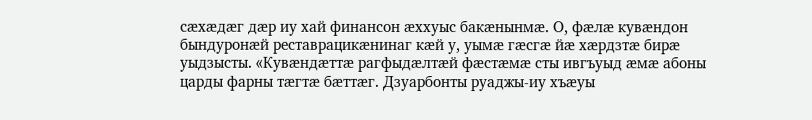сæхæдæг дæр иу хай финансон æххуыс бакæнынмæ. О, фæлæ кувæндон бындуронæй реставрацикæнинаг кæй у, уымæ гæсгæ йæ хæрдзтæ бирæ уыдзысты. «Кувæндæттæ рагфыдæлтæй фæстæмæ сты ивгъуыд æмæ абоны царды фарны тæгтæ бæттæг. Дзуарбонты руаджы-иу хъæуы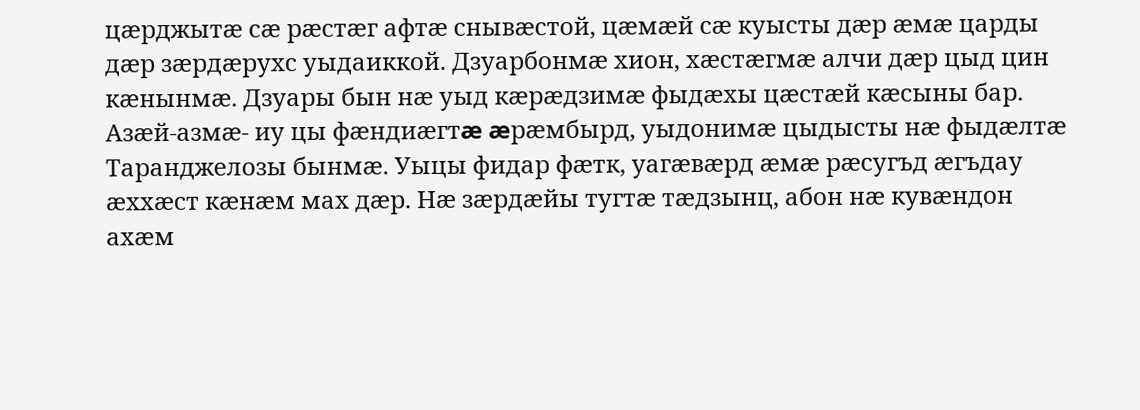цæрджытæ сæ рæстæг афтæ снывæстой, цæмæй сæ куысты дæр æмæ царды дæр зæрдæрухс уыдаиккой. Дзуарбонмæ хион, хæстæгмæ алчи дæр цыд цин кæнынмæ. Дзуары бын нæ уыд кæрæдзимæ фыдæхы цæстæй кæсыны бар. Азæй-азмæ- иу цы фæндиæгтæ æрæмбырд, уыдонимæ цыдысты нæ фыдæлтæ Таранджелозы бынмæ. Уыцы фидар фæтк, уагæвæрд æмæ рæсугъд æгъдау æххæст кæнæм мах дæр. Нæ зæрдæйы тугтæ тæдзынц, абон нæ кувæндон ахæм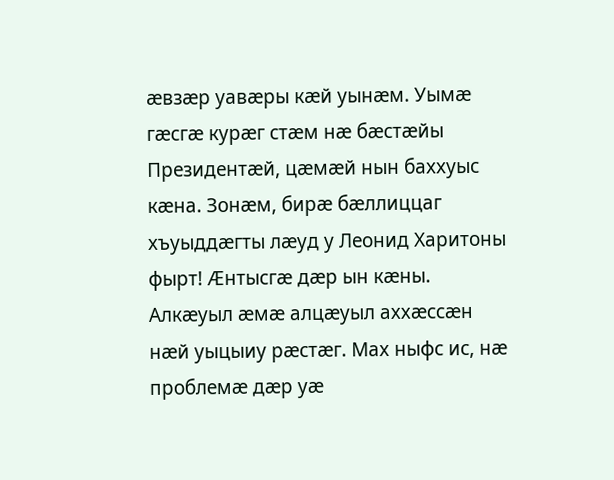æвзæр уавæры кæй уынæм. Уымæ гæсгæ курæг стæм нæ бæстæйы Президентæй, цæмæй нын баххуыс кæна. Зонæм, бирæ бæллиццаг хъуыддæгты лæуд у Леонид Харитоны фырт! Æнтысгæ дæр ын кæны. Алкæуыл æмæ алцæуыл аххæссæн нæй уыцыиу рæстæг. Мах ныфс ис, нæ проблемæ дæр уæ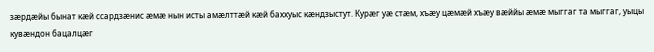зæрдæйы бынат кæй ссардзæнис æмæ нын исты амæлттæй кæй баххуыс кæндзыстут. Курæг уæ стæм, хъæу цæмæй хъæу вæййы æмæ мыггаг та мыггаг, уыцы кувæндон бацалцæг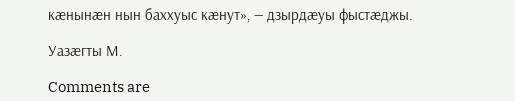кæнынæн нын баххуыс кæнут», — дзырдæуы фыстæджы.

Уазæгты М.

Comments are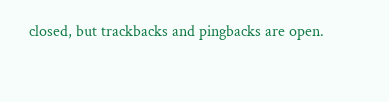closed, but trackbacks and pingbacks are open.